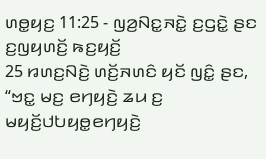ꤛꤥ꤭ꤟꤢ꤬ 11:25 - ꤜꤤ꤬ꤡꤢ꤭ꤏꤢꤧ꤭ ꤢ꤬ꤞꤢꤧ꤭ ꤔꤢ ꤢ꤬ꤜꤟꤛꤢꤩ꤬ ꤒꤢ꤬ꤟꤢꤩ꤬
25 ꤙꤛꤢ꤬ꤡꤢꤧ꤬ ꤛꤢꤩ꤬ꤏꤛꤢꤨ ꤟꤢꤩ ꤜꤢꤨ꤭ ꤔꤢ, “ꤠꤢ꤭ ꤗꤢ꤬ ꤕꤚꤟꤢꤧ꤬ ꤘꤣ ꤢ꤬ ꤗꤟꤢꤩ꤬ꤓꤝꤟꤥ꤭ꤕꤚꤟꤢꤧ꤬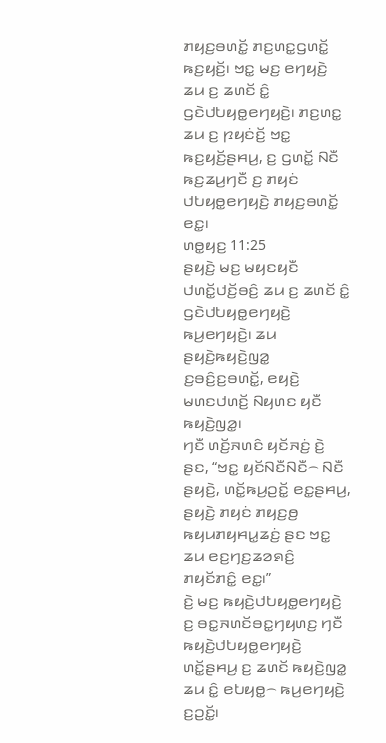ꤊꤟꤢ꤬ꤋꤛꤢꤩ꤭ ꤊꤢ꤬ꤛꤢ꤭ꤞꤛꤢꤩ꤭ ꤒꤢ꤬ꤟꤢꤩ꤬꤯ ꤠꤢ꤭ ꤗꤢ꤬ ꤕꤚꤟꤢꤧ꤬ ꤘꤣ ꤢ꤬ ꤘꤛꤢꤩ ꤢꤨ꤭ ꤞꤢꤧꤓꤝꤟꤥ꤭ꤕꤚꤟꤢꤧ꤬꤯ ꤊꤢ꤬ꤛꤢ꤭ ꤘꤣ ꤢ꤬ ꤐꤟꤢꤦꤢꤩ꤬ ꤠꤢ꤭ ꤒꤢ꤬ꤟꤢꤩ꤬ꤔꤌꤣ꤬, ꤢ꤬ ꤞꤛꤢꤩ꤭ ꤡꤢꤪ ꤒꤢ꤬ꤘꤣ꤬ꤚꤢꤪ ꤢ꤬ ꤊꤟꤢꤦ ꤓꤝꤟꤥ꤭ꤕꤚꤟꤢꤧ꤬ ꤊꤟꤢ꤬ꤋꤛꤢꤩ꤭ ꤕꤢ꤭꤯
ꤛꤥ꤭ꤟꤢ꤬ 11:25
ꤔꤟꤢꤧ꤬ ꤗꤢ꤬ ꤗꤟꤢꤟꤢꤪ ꤓꤛꤢꤩ꤭ꤓꤢꤩ꤬ꤋꤢꤨ꤬ ꤘꤣ ꤢ꤬ ꤘꤛꤢꤩ ꤢꤨ꤭ ꤞꤢꤧꤓꤝꤟꤥ꤭ꤕꤚꤟꤢꤧ꤬ ꤒꤣ꤬ꤕꤚꤟꤢꤧ꤬꤯ ꤘꤣ ꤔꤟꤢꤧ꤬ꤒꤟꤢꤧ꤬ꤜꤤ꤭ ꤢ꤬ꤋꤢꤨ꤬ꤢ꤬ꤋꤛꤢꤩ꤭, ꤕꤟꤢꤧ꤬ ꤗꤛꤢꤓꤛꤢꤩ꤬ ꤡꤟꤛꤢ ꤟꤢꤪ ꤒꤟꤢꤧ꤬ꤜꤤ꤭꤯
ꤚꤢꤪ ꤛꤢꤩ꤬ꤏꤛꤢꤨ ꤟꤢꤩꤏꤢꤦ꤬ ꤢꤧ꤬ ꤔꤢ, “ꤠꤢ꤭ ꤟꤢꤩꤡꤢꤪꤡꤢꤪ꤮ ꤡꤢꤪ ꤔꤟꤢꤧ꤬, ꤛꤢꤩ꤭ꤒꤣ꤬ꤑꤢꤩ꤭ ꤕꤢ꤭ꤔꤌꤣ꤬, ꤔꤟꤢꤧ꤬ ꤊꤟꤢꤦ ꤊꤟꤢ꤬ꤥ꤬ ꤒꤟꤣꤊꤟꤌꤣ꤭ꤘꤢꤦ꤬ ꤔꤢ ꤠꤢ꤭ ꤘꤣ ꤕꤢ꤬ꤚꤢ꤬ꤘꤤꤎꤢꤨ꤬ ꤊꤟꤢꤩꤊꤢꤨ꤭ ꤕꤢ꤭꤯”
ꤢꤧ꤬ ꤗꤢ꤬ ꤒꤟꤢꤧ꤬ꤓꤝꤟꤥ꤭ꤕꤚꤟꤢꤧ꤬ ꤢ꤬ ꤋꤢ꤭ꤏꤛꤢꤩꤋꤢ꤭ꤚꤟꤛꤢ꤬ ꤚꤢꤪ ꤒꤟꤢꤧ꤬ꤓꤝꤟꤥ꤭ꤕꤚꤟꤢꤧ꤬ ꤛꤢꤩ꤭ꤔꤌꤣ꤬ ꤢ꤬ ꤘꤛꤢꤩ ꤒꤟꤢꤧ꤬ꤜꤤ꤭ ꤘꤣ ꤢꤨ꤭ ꤕꤝꤟꤥ꤭꤮ ꤒꤣ꤬ꤕꤚꤟꤢꤧ꤬ ꤢ꤬ꤑꤢꤩ꤭꤯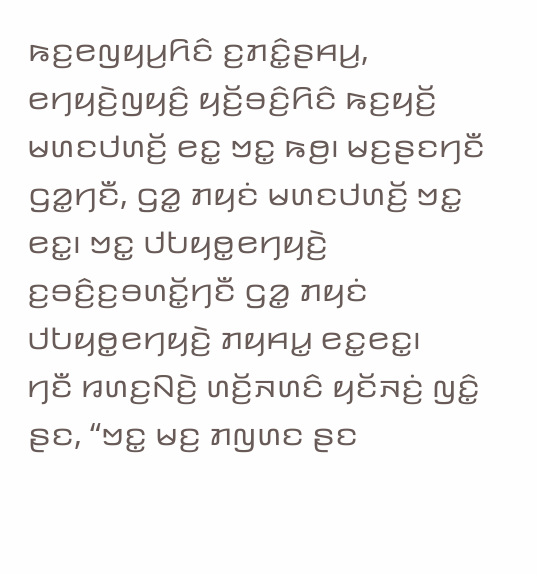ꤒꤢ꤬ꤕꤜꤟꤣ꤬ꤖꤢꤨ ꤢ꤬ꤊꤢꤨ꤭ꤔꤌꤣ꤬, ꤕꤚꤟꤢꤧ꤬ꤜꤟꤢꤨ꤬ ꤟꤢꤩ꤬ꤋꤢꤨ꤬ꤖꤢꤨ ꤒꤢ꤬ꤟꤢꤩ꤬ ꤗꤛꤢꤓꤛꤢꤩ꤬ ꤕꤢ꤭ ꤠꤢ꤭ ꤒꤥ꤬꤯ ꤗꤢ꤬ꤔꤢꤚꤢꤪ ꤞꤤ꤭ꤚꤢꤪ, ꤞꤤ꤭ ꤊꤟꤢꤦ ꤗꤛꤢꤓꤛꤢꤩ꤬ ꤠꤢ꤭ ꤕꤢ꤭꤯ ꤠꤢ꤭ ꤓꤝꤟꤥ꤭ꤕꤚꤟꤢꤧ꤬ ꤢ꤬ꤋꤢꤨ꤬ꤢ꤬ꤋꤛꤢꤩ꤭ꤚꤢꤪ ꤞꤤ꤭ ꤊꤟꤢꤦ ꤓꤝꤟꤥ꤭ꤕꤚꤟꤢꤧ꤬ ꤊꤟꤌꤣ꤭ ꤕꤢ꤭ꤕꤢ꤭꤯
ꤚꤢꤪ ꤙꤛꤢ꤬ꤡꤢꤧ꤬ ꤛꤢꤩ꤬ꤏꤛꤢꤨ ꤟꤢꤩꤏꤢꤦ꤬ ꤜꤢꤨ꤭ ꤔꤢ, “ꤠꤢ꤭ ꤗꤢ꤬ ꤊꤜꤛꤢ ꤔꤢ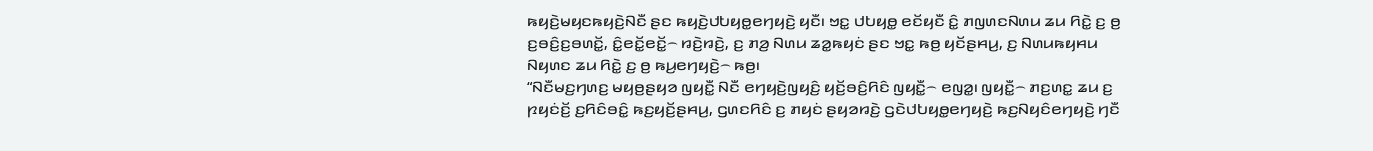ꤒꤟꤢꤧ꤬ꤗꤟꤢꤒꤟꤢꤧ꤬ꤡꤢꤪ ꤔꤢ ꤒꤟꤢꤧ꤬ꤓꤝꤟꤥ꤭ꤕꤚꤟꤢꤧ꤬ ꤟꤢꤪ꤯ ꤠꤢ꤭ ꤓꤝꤟꤥ꤭ ꤕꤢꤩꤟꤢꤪ ꤢꤨ꤭ ꤊꤜꤛꤢꤡꤛꤣ ꤘꤣ ꤖꤢꤧ꤭ ꤢ꤬ ꤥ꤬ ꤢ꤬ꤋꤢꤨ꤬ꤢ꤬ꤋꤛꤢꤩ꤭, ꤢꤨ꤭ꤕꤢꤩ꤭ꤕꤢꤩ꤭꤮ ꤙꤢꤧ꤬ꤙꤢꤧ꤬, ꤢ꤬ ꤊꤤ꤬ ꤡꤛꤣ ꤘꤤ꤭ꤒꤟꤢꤦ ꤔꤢ ꤠꤢ꤭ ꤒꤥ꤬ ꤟꤢꤩꤔꤌꤣ꤬, ꤢ꤬ ꤡꤛꤣꤒꤟꤌꤣ ꤡꤟꤛꤢ ꤘꤣ ꤖꤢꤧ꤭ ꤢ꤬ ꤥ꤬ ꤒꤣ꤬ꤕꤚꤟꤢꤧ꤬꤮ ꤒꤥ꤬꤯
“ꤡꤢꤪꤗꤢ꤬ꤚꤛꤢ꤬ ꤗꤟꤥ꤬ꤔꤟꤤ ꤜꤟꤢꤪ꤭ ꤡꤢꤪ ꤕꤚꤟꤢꤧ꤬ꤜꤟꤢꤨ꤬ ꤟꤢꤩ꤬ꤋꤢꤨ꤬ꤖꤢꤨ ꤜꤟꤢꤪ꤭꤮ ꤕꤜꤤ꤭꤯ ꤜꤟꤢꤪ꤭꤮ ꤊꤢ꤬ꤛꤢ꤭ ꤘꤣ ꤢ꤬ ꤐꤟꤢꤦꤢꤩ꤬ ꤢ꤬ꤖꤢꤨꤋꤢꤨ꤭ ꤒꤢ꤬ꤟꤢꤩ꤬ꤔꤌꤣ꤬, ꤞꤛꤢꤖꤢꤨ ꤢ꤬ ꤊꤟꤢꤦ ꤔꤟꤤꤙꤢꤧ꤬ ꤞꤢꤧꤓꤝꤟꤥ꤭ꤕꤚꤟꤢꤧ꤬ ꤒꤢ꤬ꤡꤟꤢꤨꤕꤚꤟꤢꤧ꤬ ꤚꤢꤪ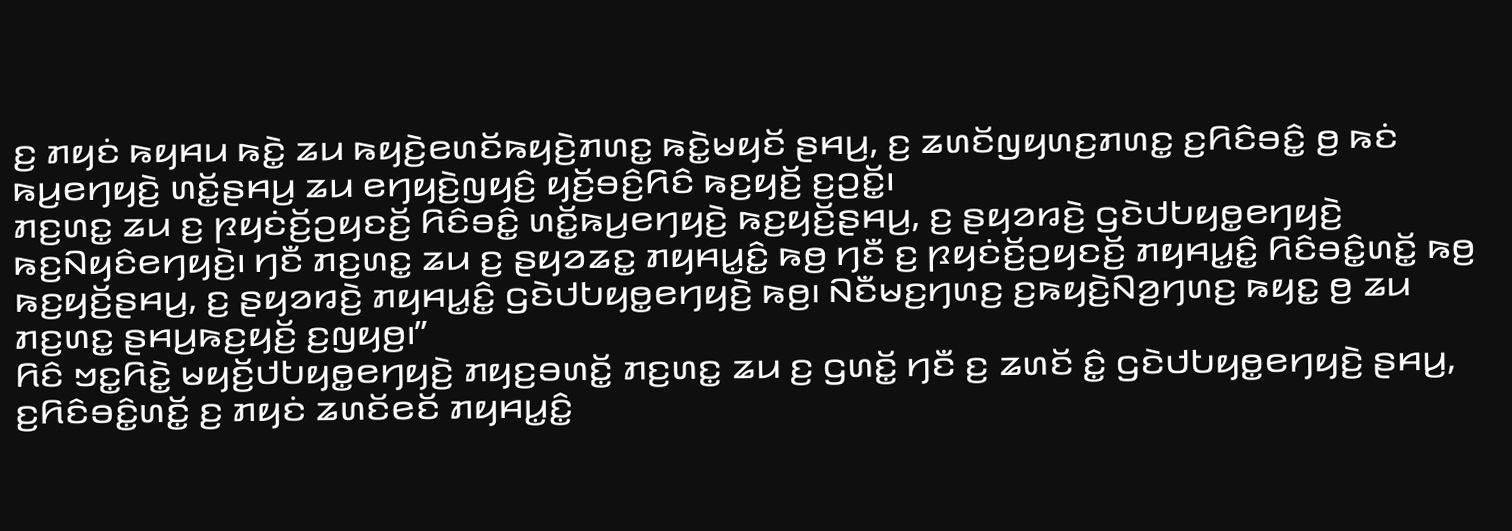ꤢ꤬ ꤊꤟꤢꤦ ꤒꤟꤌꤣ ꤒꤢꤧ꤭ ꤘꤣ ꤒꤟꤢꤧ꤬ꤕꤛꤢꤩꤒꤟꤢꤧ꤬ꤊꤛꤢ꤭ ꤒꤢꤧ꤭ꤗꤟꤢꤩ ꤔꤌꤣ꤬, ꤢ꤬ ꤘꤛꤢꤩꤜꤟꤛꤢ꤬ꤊꤛꤢ꤭ ꤢ꤬ꤖꤢꤨꤋꤢꤨ꤭ ꤥ꤬ ꤒꤢꤦ ꤒꤣ꤬ꤕꤚꤟꤢꤧ꤬ ꤛꤢꤩ꤭ꤔꤌꤣ꤬ ꤘꤣ ꤕꤚꤟꤢꤧ꤬ꤜꤟꤢꤨ꤬ ꤟꤢꤩ꤬ꤋꤢꤨ꤬ꤖꤢꤨ ꤒꤢ꤬ꤟꤢꤩ꤬ ꤢ꤬ꤑꤢꤩ꤭꤯
ꤊꤢ꤬ꤛꤢ꤭ ꤘꤣ ꤢ꤬ ꤐꤟꤢꤦꤢꤩ꤬ꤑꤟꤢꤢꤩ꤬ ꤖꤢꤨꤋꤢꤨ꤭ ꤛꤢꤩ꤭ꤒꤣ꤬ꤕꤚꤟꤢꤧ꤬ ꤒꤢ꤬ꤟꤢꤩ꤬ꤔꤌꤣ꤬, ꤢ꤬ ꤔꤟꤤꤙꤢꤧ꤬ ꤞꤢꤧꤓꤝꤟꤥ꤭ꤕꤚꤟꤢꤧ꤬ ꤒꤢ꤬ꤡꤟꤢꤨꤕꤚꤟꤢꤧ꤬꤯ ꤚꤢꤪ ꤊꤢ꤬ꤛꤢ꤭ ꤘꤣ ꤢ꤬ ꤔꤟꤤꤘꤢ꤭ ꤊꤟꤌꤣ꤭ꤢꤨ꤭ ꤒꤥ꤬ ꤚꤢꤪ ꤢ꤬ ꤐꤟꤢꤦꤢꤩ꤬ꤑꤟꤢꤢꤩ꤬ ꤊꤟꤌꤣ꤭ꤢꤨ꤭ ꤖꤢꤨꤋꤢꤨ꤭ꤛꤢꤩ꤭ ꤒꤥ꤬ ꤒꤢ꤬ꤟꤢꤩ꤬ꤔꤌꤣ꤬, ꤢ꤬ ꤔꤟꤤꤙꤢꤧ꤬ ꤊꤟꤌꤣ꤭ꤢꤨ꤭ ꤞꤢꤧꤓꤝꤟꤥ꤭ꤕꤚꤟꤢꤧ꤬ ꤒꤥ꤬꤯ ꤡꤢꤪꤗꤢ꤬ꤚꤛꤢ꤬ ꤢ꤬ꤒꤟꤢꤧ꤬ꤡꤤ꤬ꤚꤛꤢ꤬ ꤒꤟꤢ꤭ ꤥ꤬ ꤘꤣ ꤊꤢ꤬ꤛꤢ꤭ ꤔꤌꤣ꤬ꤒꤢ꤬ꤟꤢꤩ꤬ ꤢ꤬ꤜꤟꤥ꤬꤯”
ꤖꤢꤨ ꤠꤢ꤭ꤖꤢꤧ꤭ ꤗꤟꤢꤩ꤬ꤓꤝꤟꤥ꤭ꤕꤚꤟꤢꤧ꤬ ꤊꤟꤢ꤬ꤋꤛꤢꤩ꤭ ꤊꤢ꤬ꤛꤢ꤭ ꤘꤣ ꤢ꤬ ꤞꤛꤢꤩ꤭ ꤚꤢꤪ ꤢ꤬ ꤘꤛꤢꤩ ꤢꤨ꤭ ꤞꤢꤧꤓꤝꤟꤥ꤭ꤕꤚꤟꤢꤧ꤬ ꤔꤌꤣ꤬, ꤢ꤬ꤖꤢꤨꤋꤢꤨ꤭ꤛꤢꤩ꤭ ꤢ꤬ ꤊꤟꤢꤦ ꤘꤛꤢꤩꤕꤢꤩ ꤊꤟꤌꤣ꤭ꤢꤨ꤭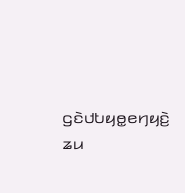ꤞꤢꤧꤓꤝꤟꤥ꤭ꤕꤚꤟꤢꤧ꤬ ꤘꤣ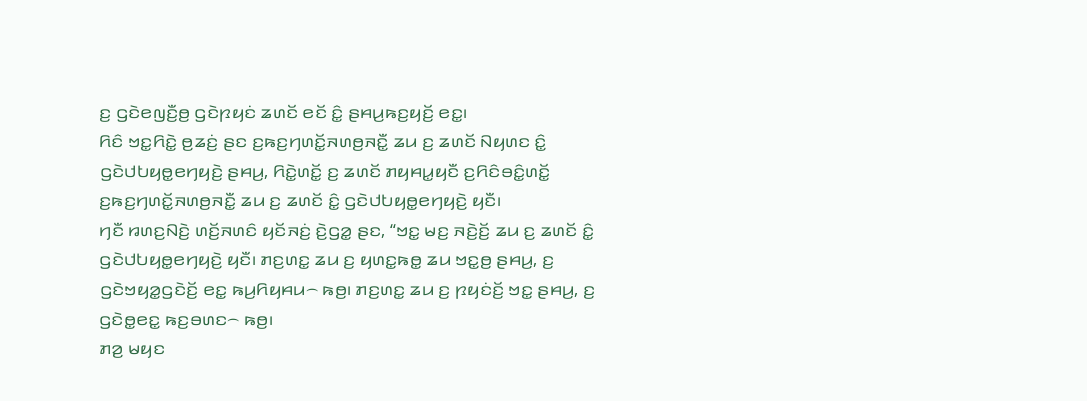ꤢ꤬ ꤞꤢꤧꤕꤜꤢꤪ꤬ꤥ꤬ ꤞꤢꤧꤐꤟꤢꤦ ꤘꤛꤢꤩ ꤕꤢꤩ ꤢꤨ꤭ ꤔꤌꤣ꤬ꤒꤢ꤬ꤟꤢꤩ꤬ ꤕꤢ꤭꤯
ꤖꤢꤨ ꤠꤢ꤭ꤖꤢꤧ꤭ ꤥ꤬ꤘꤢꤦ꤬ ꤔꤢ ꤢ꤬ꤒꤢ꤬ꤚꤛꤢꤩ꤭ꤏꤛꤥ꤬ꤏꤢꤪ꤭ ꤘꤣ ꤢ꤬ ꤘꤛꤢꤩ ꤡꤟꤛꤢ ꤢꤨ꤭ ꤞꤢꤧꤓꤝꤟꤥ꤭ꤕꤚꤟꤢꤧ꤬ ꤔꤌꤣ꤬, ꤖꤢꤧ꤭ꤛꤢꤩ꤭ ꤢ꤬ ꤘꤛꤢꤩ ꤊꤟꤌꤣ꤭ꤟꤢꤪ ꤢ꤬ꤖꤢꤨꤋꤢꤨ꤭ꤛꤢꤩ꤭ ꤢ꤬ꤒꤢ꤬ꤚꤛꤢꤩ꤭ꤏꤛꤥ꤬ꤏꤢꤪ꤭ ꤘꤣ ꤢ꤬ ꤘꤛꤢꤩ ꤢꤨ꤭ ꤞꤢꤧꤓꤝꤟꤥ꤭ꤕꤚꤟꤢꤧ꤬ ꤟꤢꤪ꤯
ꤚꤢꤪ ꤙꤛꤢ꤬ꤡꤢꤧ꤬ ꤛꤢꤩ꤬ꤏꤛꤢꤨ ꤟꤢꤩꤏꤢꤦ꤬ ꤢꤧ꤬ꤞꤤ꤭ ꤔꤢ, “ꤠꤢ꤭ ꤗꤢ꤬ ꤏꤢꤧ꤬ꤢꤩ꤬ ꤘꤣ ꤢ꤬ ꤘꤛꤢꤩ ꤢꤨ꤭ ꤞꤢꤧꤓꤝꤟꤥ꤭ꤕꤚꤟꤢꤧ꤬ ꤟꤢꤪ꤯ ꤊꤢ꤬ꤛꤢ꤭ ꤘꤣ ꤢ꤬ ꤟꤛꤢ꤭ꤒꤥ꤭ ꤘꤣ ꤠꤢ꤭ꤥ꤬ ꤔꤌꤣ꤬, ꤢ꤬ ꤞꤢꤧꤠꤟꤤ꤭ꤞꤢꤧꤢꤩ꤬ ꤕꤢ꤭ ꤒꤣ꤬ꤖꤟꤌꤣ꤮ ꤒꤥ꤬꤯ ꤊꤢ꤬ꤛꤢ꤭ ꤘꤣ ꤢ꤬ ꤐꤟꤢꤦꤢꤩ꤬ ꤠꤢ꤭ ꤔꤌꤣ꤬, ꤢ꤬ ꤞꤢꤧꤥ꤭ꤕꤢ꤭ ꤒꤢ꤬ꤋꤛꤢ꤮ ꤒꤥ꤬꤯
ꤊꤤ꤬ ꤗꤟꤢ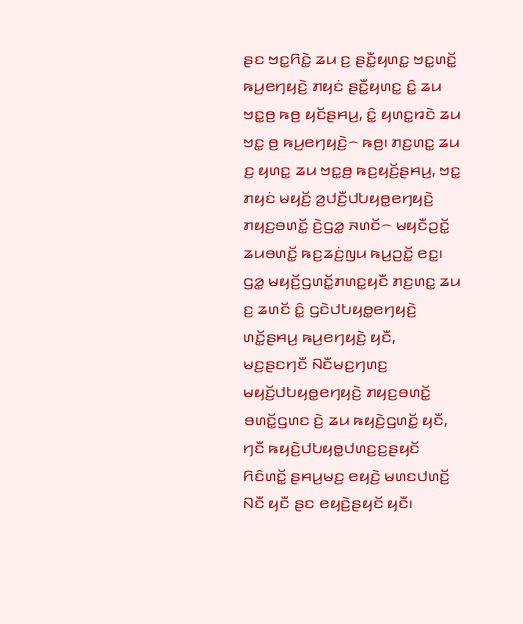ꤔꤢ ꤠꤢ꤭ꤖꤢꤧ꤭ ꤘꤣ ꤢ꤬ ꤔꤢꤪ꤭ꤟꤛꤢ꤭ ꤠꤢ꤭ꤛꤢꤩ꤭ ꤒꤣ꤬ꤕꤚꤟꤢꤧ꤬ ꤊꤟꤢꤦ ꤔꤢꤪ꤭ꤟꤛꤢ꤭ ꤢꤨ꤭ ꤘꤣ ꤠꤢ꤭ꤥ꤬ ꤒꤥ꤬ ꤟꤢꤩꤔꤌꤣ꤬, ꤢꤨ꤭ ꤟꤛꤢ꤭ꤙꤢꤧ ꤘꤣ ꤠꤢ꤭ ꤥ꤬ ꤒꤣ꤬ꤕꤚꤟꤢꤧ꤬꤮ ꤒꤥ꤬꤯ ꤊꤢ꤬ꤛꤢ꤭ ꤘꤣ ꤢ꤬ ꤟꤛꤢ꤭ ꤘꤣ ꤠꤢ꤭ꤥ꤬ ꤒꤢ꤬ꤟꤢꤩ꤬ꤔꤌꤣ꤬, ꤠꤢ꤭ ꤊꤟꤢꤦ ꤗꤟꤢꤩ꤬ ꤤ꤬ꤓꤢꤪ꤬ꤓꤝꤟꤥ꤭ꤕꤚꤟꤢꤧ꤬ ꤊꤟꤢ꤬ꤋꤛꤢꤩ꤭ ꤢꤧ꤬ꤞꤤ꤭ ꤏꤛꤢꤩ꤮ ꤗꤟꤢꤪꤑꤢꤩ꤭ ꤘꤣꤋꤛꤢꤩ꤭ ꤒꤢ꤬ꤘꤢꤦ꤬ꤜꤣ ꤒꤣ꤬ꤑꤢꤩ꤭ ꤕꤢ꤭꤯
ꤞꤤ꤭ ꤗꤟꤢꤩ꤬ꤞꤛꤢꤩ꤭ꤊꤛꤢ꤭ꤟꤢꤪ ꤊꤢ꤬ꤛꤢ꤭ ꤘꤣ ꤢ꤬ ꤘꤛꤢꤩ ꤢꤨ꤭ ꤞꤢꤧꤓꤝꤟꤥ꤭ꤕꤚꤟꤢꤧ꤬ ꤛꤢꤩ꤭ꤔꤌꤣ꤬ ꤒꤣ꤬ꤕꤚꤟꤢꤧ꤬ ꤟꤢꤪ, ꤗꤢ꤬ꤔꤢꤚꤢꤪ ꤡꤢꤪꤗꤢ꤬ꤚꤛꤢ꤬ ꤗꤟꤢꤩ꤬ꤓꤝꤟꤥ꤭ꤕꤚꤟꤢꤧ꤬ ꤊꤟꤢ꤬ꤋꤛꤢꤩ꤭ ꤋꤛꤢꤩ꤭ꤞꤛꤢ ꤢꤧ꤬ ꤘꤣ ꤒꤟꤢꤧ꤬ꤞꤛꤢꤩ꤭ ꤟꤢꤪ, ꤚꤢꤪ ꤒꤟꤢꤧ꤬ꤓꤝꤟꤥ꤭ꤓꤛꤢ꤬ꤢ꤬ꤔꤟꤢꤩ ꤖꤢꤨꤛꤢꤩ꤭ ꤔꤌꤣ꤬ꤗꤢ꤬ ꤕꤟꤢꤧ꤬ ꤗꤛꤢꤓꤛꤢꤩ꤬ ꤡꤢꤪ ꤟꤢꤪ ꤔꤢ ꤕꤟꤢꤧ꤬ꤔꤟꤢꤩ ꤟꤢꤪ꤯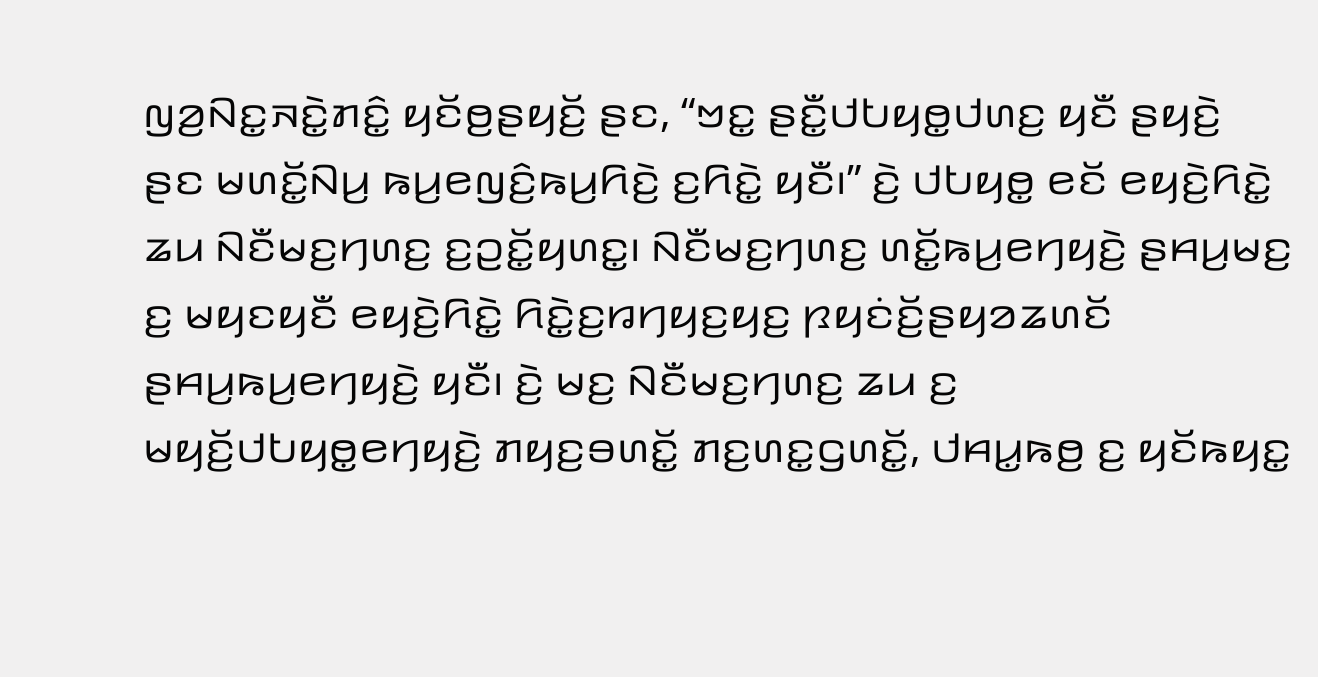ꤜꤤ꤬ꤡꤢ꤭ꤏꤢꤧ꤭ꤊꤢꤨ꤭ ꤟꤢꤩꤥ꤬ꤔꤟꤢꤩ꤬ ꤔꤢ, “ꤠꤢ꤭ ꤔꤢꤪ꤭ꤓꤝꤟꤥ꤭ꤓꤛꤢ꤬ ꤟꤢꤪ ꤔꤟꤢꤧ꤬ ꤔꤢ ꤗꤛꤢꤩ꤭ꤡꤣ꤬ ꤒꤣ꤬ꤕꤜꤢꤨ꤬ꤒꤣ꤬ꤖꤢꤧ꤬ ꤢ꤬ꤖꤢꤧ꤭ ꤟꤢꤪ꤯” ꤢꤧ꤬ ꤓꤝꤟꤥ꤭ ꤕꤢꤩ ꤕꤟꤢꤧ꤬ꤖꤢꤧ꤭ ꤘꤣ ꤡꤢꤪꤗꤢ꤬ꤚꤛꤢ꤬ ꤢ꤬ꤑꤢꤩ꤭ꤟꤛꤢ꤭꤯ ꤡꤢꤪꤗꤢ꤬ꤚꤛꤢ꤬ ꤛꤢꤩ꤭ꤒꤣ꤬ꤕꤚꤟꤢꤧ꤬ ꤔꤌꤣ꤬ꤗꤢ꤬ ꤢ꤬ ꤗꤟꤢꤟꤢꤪ ꤕꤟꤢꤧ꤬ꤖꤢꤧ꤭ ꤖꤢꤧ꤭ꤢ꤬ꤙꤚꤟꤢ꤬ꤟꤢ꤬ ꤐꤟꤢꤦꤢꤩ꤬ꤔꤟꤤꤘꤛꤢꤩ ꤔꤌꤣ꤬ꤒꤣ꤬ꤕꤚꤟꤢꤧ꤬ ꤟꤢꤪ꤯ ꤢꤧ꤬ ꤗꤢ꤬ ꤡꤢꤪꤗꤢ꤬ꤚꤛꤢ꤬ ꤘꤣ ꤢ꤬ ꤗꤟꤢꤩ꤬ꤓꤝꤟꤥ꤭ꤕꤚꤟꤢꤧ꤬ ꤊꤟꤢ꤬ꤋꤛꤢꤩ꤭ ꤊꤢ꤬ꤛꤢ꤭ꤞꤛꤢꤩ꤭, ꤓꤌꤣ꤭ꤒꤥ꤬ ꤢ꤬ ꤟꤢꤩꤒꤟꤢ꤭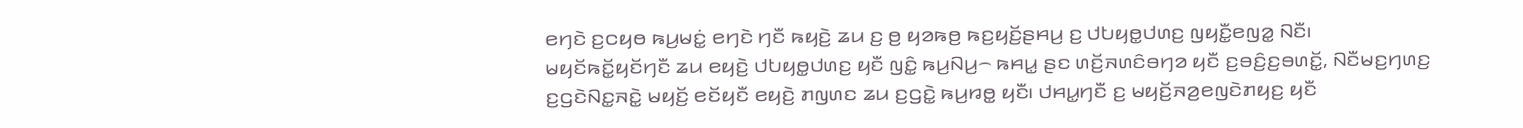ꤕꤚꤢꤧ ꤢ꤬ꤍꤟꤥ ꤒꤣ꤬ꤗꤢꤦ꤭ ꤕꤚꤢꤧ ꤚꤢꤪ ꤒꤟꤢꤧ꤬ ꤘꤣ ꤢ꤬ ꤥ꤬ ꤟꤤꤒꤥ꤬ ꤒꤢ꤬ꤟꤢꤩ꤬ꤔꤌꤣ꤬ ꤢ꤬ ꤓꤝꤟꤥ꤭ꤓꤛꤢ꤬ ꤜꤟꤢꤪ꤭ꤕꤜꤤ꤭ ꤡꤢꤪ꤯
ꤗꤟꤢꤩꤒꤢꤩ꤭ꤟꤢꤩꤚꤢꤪ ꤘꤣ ꤕꤟꤢꤧ꤬ ꤓꤝꤟꤥ꤭ꤓꤛꤢ꤬ ꤟꤢꤪ ꤜꤢꤨ꤭ ꤒꤣ꤬ꤡꤣ꤬꤮ ꤒꤌꤣ꤭ ꤔꤢ ꤛꤢꤩ꤬ꤏꤛꤢꤨꤋꤚꤤ ꤟꤢꤪ ꤢ꤬ꤋꤢꤨ꤬ꤢ꤬ꤋꤛꤢꤩ꤭, ꤡꤢꤪꤗꤢ꤬ꤚꤛꤢ꤬ ꤢ꤬ꤞꤢꤧꤡꤢ꤭ꤏꤢꤧ꤭ ꤗꤟꤢꤩ꤬ ꤕꤢꤩꤟꤢꤪ ꤕꤟꤢꤧ꤬ ꤊꤜꤛꤢ ꤘꤣ ꤢ꤬ꤞꤢꤧ꤭ ꤒꤣ꤬ꤙꤥ꤭ ꤟꤢꤪ꤯ ꤓꤌꤣ꤭ꤚꤢꤪ ꤢ꤬ ꤗꤟꤢꤩ꤬ꤏꤤ꤬ꤕꤜꤢꤧꤊꤟꤢ꤬ ꤟꤢꤪ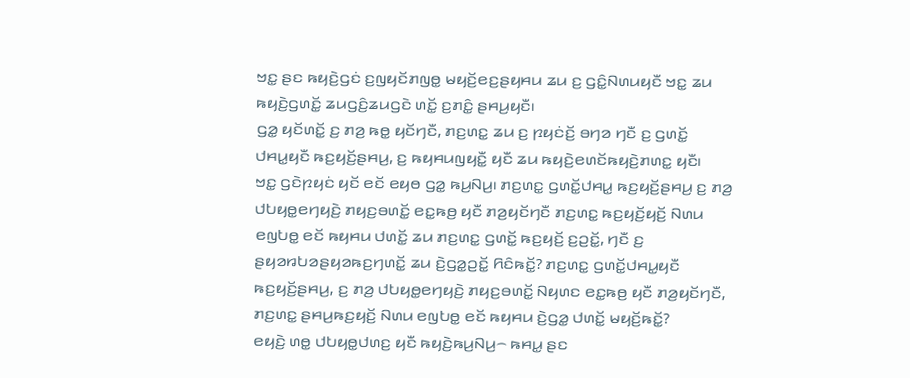ꤠꤢ꤭ ꤔꤢ ꤒꤟꤢꤧ꤬ꤞꤢꤦ ꤢ꤬ꤜꤟꤢꤩꤊꤜꤥ꤭ ꤗꤟꤢꤩ꤬ꤕꤢ꤬ꤔꤟꤌꤣ ꤘꤣ ꤢ꤬ ꤞꤢꤨ꤭ꤡꤛꤣꤟꤢꤪ ꤠꤢ꤭ ꤘꤣ ꤒꤟꤢꤧ꤬ꤞꤛꤢꤩ꤭ ꤘꤣꤞꤢꤨ꤬ꤘꤣꤞꤢꤧ ꤛꤢꤩ꤭ ꤢ꤬ꤊꤢꤨ꤭ ꤔꤌꤣ꤬ꤟꤢꤪ꤯
ꤞꤤ꤭ ꤟꤢꤩꤛꤢꤩ꤭ ꤢ꤬ ꤊꤤ꤬ ꤒꤥ꤭ ꤟꤢꤩꤚꤢꤪ, ꤊꤢ꤬ꤛꤢ꤭ ꤘꤣ ꤢ꤬ ꤐꤟꤢꤦꤢꤩ꤬ ꤋꤚꤤ ꤚꤢꤪ ꤢ꤬ ꤞꤛꤢꤩ꤭ ꤓꤌꤣ꤭ꤟꤢꤪ ꤒꤢ꤬ꤟꤢꤩ꤬ꤔꤌꤣ꤬, ꤢ꤬ ꤒꤟꤌꤣꤜꤟꤢꤪ꤭ ꤟꤢꤪ ꤘꤣ ꤒꤟꤢꤧ꤬ꤕꤛꤢꤩꤒꤟꤢꤧ꤬ꤊꤛꤢ꤭ ꤟꤢꤪ꤯
ꤠꤢ꤭ ꤞꤢꤧꤐꤟꤢꤦ ꤟꤢꤩ ꤕꤢꤩ ꤕꤟꤥ ꤞꤤ꤭ ꤒꤣ꤬ꤡꤣ꤬꤯ ꤊꤢ꤬ꤛꤢ꤭ ꤞꤛꤢꤩ꤭ꤓꤌꤣ꤭ ꤒꤢ꤬ꤟꤢꤩ꤬ꤔꤌꤣ꤬ ꤢ꤬ ꤊꤤ꤬ ꤓꤝꤟꤥ꤭ꤕꤚꤟꤢꤧ꤬ ꤊꤟꤢ꤬ꤋꤛꤢꤩ꤭ ꤕꤢ꤭ꤒꤥ꤬ ꤟꤢꤪ ꤊꤤ꤬ꤟꤢꤩꤚꤢꤪ ꤊꤢ꤬ꤛꤢ꤭ ꤒꤢ꤬ꤟꤢꤩ꤬ꤟꤢꤩ꤬ ꤡꤛꤣ ꤕꤜꤝꤥ꤭ ꤕꤢꤩ ꤒꤟꤌꤣ ꤓꤛꤢꤩ꤭ ꤘꤣ ꤊꤢ꤬ꤛꤢ꤭ ꤞꤛꤢꤩ꤭ ꤒꤢ꤬ꤟꤢꤩ꤬ ꤢ꤬ꤑꤢꤩ꤭, ꤚꤢꤪ ꤢ꤬ ꤔꤟꤤꤙꤝꤤꤔꤟꤤꤒꤢ꤬ꤚꤛꤢꤩ꤭ ꤘꤣ ꤢꤧ꤬ꤞꤤ꤭ꤑꤢꤩ꤭ ꤖꤢꤨꤒꤢꤩ꤭? ꤊꤢ꤬ꤛꤢ꤭ ꤞꤛꤢꤩ꤭ꤓꤌꤣ꤭ꤟꤢꤪ ꤒꤢ꤬ꤟꤢꤩ꤬ꤔꤌꤣ꤬, ꤢ꤬ ꤊꤤ꤬ ꤓꤝꤟꤥ꤭ꤕꤚꤟꤢꤧ꤬ ꤊꤟꤢ꤬ꤋꤛꤢꤩ꤭ ꤡꤟꤛꤢ ꤕꤢ꤭ꤒꤥ꤬ ꤟꤢꤪ ꤊꤤ꤬ꤟꤢꤩꤚꤢꤪ, ꤊꤢ꤬ꤛꤢ꤭ ꤔꤌꤣ꤬ꤒꤢ꤬ꤟꤢꤩ꤬ ꤡꤛꤣ ꤕꤜꤝꤥ꤭ ꤕꤢꤩ ꤒꤟꤌꤣ ꤢꤧ꤬ꤞꤤ꤭ ꤓꤛꤢꤩ꤭ ꤗꤟꤢꤩ꤬ꤒꤢꤩ꤭?
ꤕꤟꤢꤧ꤬ ꤛꤥ꤭ ꤓꤝꤟꤥ꤭ꤓꤛꤢ꤬ ꤟꤢꤪ ꤒꤟꤢꤧ꤬ꤒꤣ꤬ꤡꤣ꤬꤮ ꤒꤌꤣ꤭ ꤔꤢ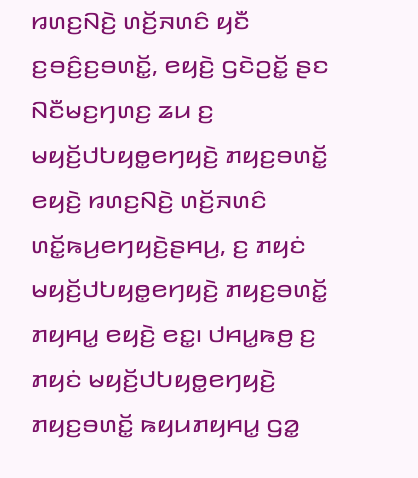ꤙꤛꤢ꤬ꤡꤢꤧ꤬ ꤛꤢꤩ꤬ꤏꤛꤢꤨ ꤟꤢꤪ ꤢ꤬ꤋꤢꤨ꤬ꤢ꤬ꤋꤛꤢꤩ꤭, ꤕꤟꤢꤧ꤬ ꤞꤢꤧꤑꤢꤩ꤭ ꤔꤢ ꤡꤢꤪꤗꤢ꤬ꤚꤛꤢ꤬ ꤘꤣ ꤢ꤬ ꤗꤟꤢꤩ꤬ꤓꤝꤟꤥ꤭ꤕꤚꤟꤢꤧ꤬ ꤊꤟꤢ꤬ꤋꤛꤢꤩ꤭ ꤕꤟꤢꤧ꤬ ꤙꤛꤢ꤬ꤡꤢꤧ꤬ ꤛꤢꤩ꤬ꤏꤛꤢꤨ ꤛꤢꤩ꤭ꤒꤣ꤬ꤕꤚꤟꤢꤧ꤬ꤔꤌꤣ꤬, ꤢ꤬ ꤊꤟꤢꤦ ꤗꤟꤢꤩ꤬ꤓꤝꤟꤥ꤭ꤕꤚꤟꤢꤧ꤬ ꤊꤟꤢ꤬ꤋꤛꤢꤩ꤭ ꤊꤟꤌꤣ꤭ ꤕꤟꤢꤧ꤬ ꤕꤢ꤭꤯ ꤓꤌꤣ꤭ꤒꤥ꤬ ꤢ꤬ ꤊꤟꤢꤦ ꤗꤟꤢꤩ꤬ꤓꤝꤟꤥ꤭ꤕꤚꤟꤢꤧ꤬ ꤊꤟꤢ꤬ꤋꤛꤢꤩ꤭ ꤒꤟꤣꤊꤟꤌꤣ꤭ ꤞꤤ꤭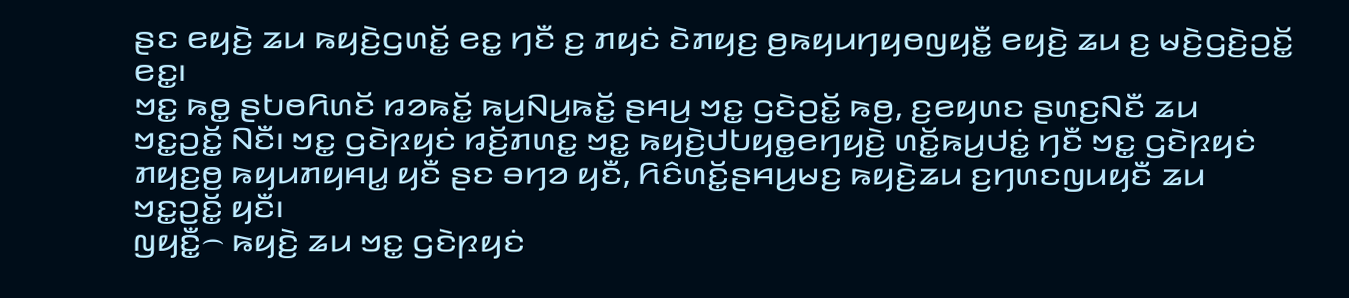ꤔꤢ ꤕꤟꤢꤧ꤬ ꤘꤣ ꤒꤟꤢꤧ꤬ꤞꤛꤢꤩ꤭ ꤕꤢ꤭ ꤚꤢꤪ ꤢ꤬ ꤊꤟꤢꤦ ꤢꤧꤊꤟꤢ꤬ ꤥ꤬ꤒꤟꤣꤚꤟꤥꤜꤟꤢꤪ꤭ ꤕꤟꤢꤧ꤬ ꤘꤣ ꤢ꤬ ꤗꤢꤧ꤬ꤞꤢꤧ꤬ꤑꤢꤩ꤭ ꤕꤢ꤭꤯
ꤠꤢ꤭ ꤒꤥ꤭ ꤔꤝꤥꤖꤛꤢꤩ ꤙꤤꤒꤢꤩ꤭ ꤒꤣ꤬ꤡꤣ꤬ꤒꤢꤩ꤭ ꤔꤌꤣ꤬ ꤠꤢ꤭ ꤞꤢꤧꤑꤢꤩ꤭ ꤒꤥ꤬, ꤢ꤬ꤕꤟꤛꤢ ꤔꤛꤢ꤬ꤡꤢꤪ ꤘꤣ ꤠꤢ꤭ꤑꤢꤩ꤭ ꤡꤢꤪ꤯ ꤠꤢ꤭ ꤞꤢꤧꤐꤟꤢꤦ ꤙꤢꤩ꤬ꤊꤛꤢ꤭ ꤠꤢ꤭ ꤒꤟꤢꤧ꤬ꤓꤝꤟꤥ꤭ꤕꤚꤟꤢꤧ꤬ ꤛꤢꤩ꤭ꤒꤣ꤬ꤓꤢꤦ꤭ ꤚꤢꤪ ꤠꤢ꤭ ꤞꤢꤧꤐꤟꤢꤦ ꤊꤟꤢ꤬ꤥ꤬ ꤒꤟꤣꤊꤟꤌꤣ꤭ ꤟꤢꤪ ꤔꤢ ꤋꤚꤤ ꤟꤢꤪ, ꤖꤢꤨꤛꤢꤩ꤭ꤔꤌꤣ꤬ꤗꤢ꤬ ꤒꤟꤢꤧ꤬ꤘꤣ ꤢ꤬ꤚꤛꤢꤜꤣꤟꤢꤪ ꤘꤣ ꤠꤢ꤭ꤑꤢꤩ꤭ ꤟꤢꤪ꤯
ꤜꤟꤢꤪ꤭꤮ ꤒꤟꤢꤧ꤬ ꤘꤣ ꤠꤢ꤭ ꤞꤢꤧꤐꤟꤢꤦ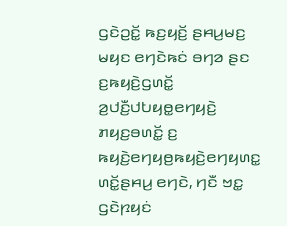ꤞꤢꤧꤑꤢꤩ꤭ ꤒꤢ꤬ꤟꤢꤩ꤬ ꤔꤌꤣ꤬ꤗꤢ꤬ ꤗꤟꤢ ꤕꤚꤢꤧꤒꤢꤦ ꤋꤚꤤ ꤔꤢ ꤢ꤬ꤒꤟꤢꤧ꤬ꤞꤛꤢꤩ꤭ ꤤ꤬ꤓꤢꤪ꤬ꤓꤝꤟꤥ꤭ꤕꤚꤟꤢꤧ꤬ ꤊꤟꤢ꤬ꤋꤛꤢꤩ꤭ ꤢ꤬ ꤒꤟꤢꤧ꤬ꤕꤚꤟꤥ꤬ꤒꤟꤢꤧ꤬ꤕꤚꤟꤛꤢ꤭ ꤛꤢꤩ꤭ꤔꤌꤣ꤬ ꤕꤚꤢꤧ, ꤚꤢꤪ ꤠꤢ꤭ ꤞꤢꤧꤐꤟꤢꤦ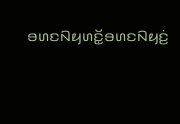ꤋꤛꤢꤡꤟꤛꤢꤩ꤭ꤋꤛꤢꤡꤟꤢꤦ꤬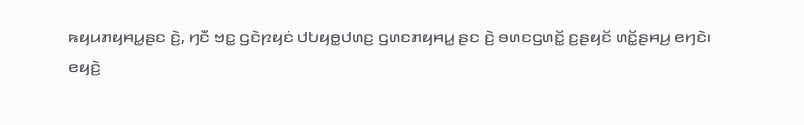ꤒꤟꤣꤊꤟꤌꤣ꤭ꤔꤢ ꤢꤧ꤬, ꤚꤢꤪ ꤠꤢ꤭ ꤞꤢꤧꤐꤟꤢꤦ ꤓꤝꤟꤥ꤭ꤓꤛꤢ꤬ ꤞꤛꤢꤊꤟꤌꤣ꤭ ꤔꤢ ꤢꤧ꤬ ꤋꤛꤢꤞꤛꤢꤩ꤭ ꤢ꤬ꤔꤟꤢꤩ ꤛꤢꤩ꤭ꤔꤌꤣ꤬ ꤕꤚꤢꤧ꤯
ꤕꤟꤢꤧ꤬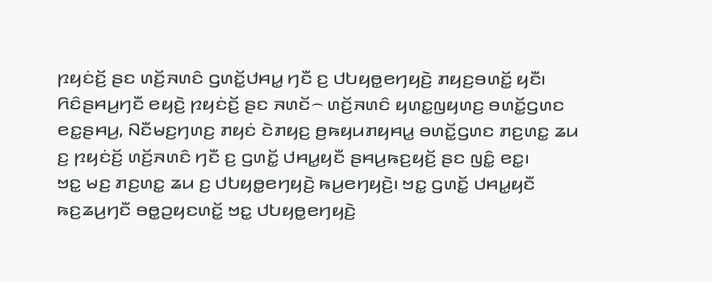ꤐꤟꤢꤦꤢꤩ꤬ ꤔꤢ ꤛꤢꤩ꤬ꤏꤛꤢꤨ ꤞꤛꤢꤩ꤭ꤓꤌꤣ꤭ ꤚꤢꤪ ꤢ꤬ ꤓꤝꤟꤥ꤭ꤕꤚꤟꤢꤧ꤬ ꤊꤟꤢ꤬ꤋꤛꤢꤩ꤭ ꤟꤢꤪ꤯ ꤖꤢꤨꤔꤌꤣ꤬ꤚꤢꤪ ꤕꤟꤢꤧ꤬ ꤐꤟꤢꤦꤢꤩ꤬ ꤔꤢ ꤏꤛꤢꤩ꤮ ꤛꤢꤩ꤬ꤏꤛꤢꤨ ꤟꤛꤢ꤭ꤜꤟꤛꤢ꤬ ꤋꤛꤢꤩ꤭ꤞꤛꤢ ꤕꤢ꤭ꤔꤌꤣ꤬, ꤡꤢꤪꤗꤢ꤬ꤚꤛꤢ꤬ ꤊꤟꤢꤦ ꤢꤧꤊꤟꤢ꤬ ꤥ꤬ꤒꤟꤣꤊꤟꤌꤣ꤭ ꤋꤛꤢꤩ꤭ꤞꤛꤢ ꤊꤢ꤬ꤛꤢ꤭ ꤘꤣ ꤢ꤬ ꤐꤟꤢꤦꤢꤩ꤬ ꤛꤢꤩ꤬ꤏꤛꤢꤨ ꤚꤢꤪ ꤢ꤬ ꤞꤛꤢꤩ꤭ ꤓꤌꤣ꤭ꤟꤢꤪ ꤔꤌꤣ꤬ꤒꤢ꤬ꤟꤢꤩ꤬ ꤔꤢ ꤜꤢꤨ꤭ ꤕꤢ꤭꤯
ꤠꤢ꤭ ꤗꤢ꤬ ꤊꤢ꤬ꤛꤢ꤭ ꤘꤣ ꤢ꤬ ꤓꤝꤟꤥ꤭ꤕꤚꤟꤢꤧ꤬ ꤒꤣ꤬ꤕꤚꤟꤢꤧ꤬꤯ ꤠꤢ꤭ ꤞꤛꤢꤩ꤭ ꤓꤌꤣ꤭ꤟꤢꤪ ꤒꤢ꤬ꤘꤣ꤬ꤚꤢꤪ ꤋꤥ꤭ꤑꤟꤢꤛꤢꤩ꤭ ꤠꤢ꤭ ꤓꤝꤟꤥ꤭ꤕꤚꤟꤢꤧ꤬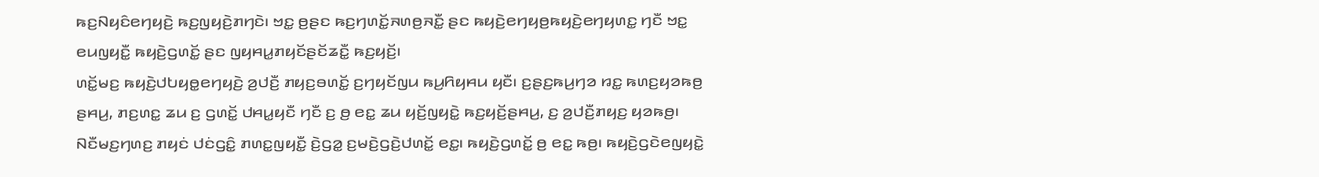ꤒꤢ꤬ꤡꤟꤢꤨꤕꤚꤟꤢꤧ꤬ ꤒꤢ꤬ꤜꤟꤢꤧ꤬ꤊꤚꤢꤧ꤯ ꤠꤢ꤭ ꤥ꤬ꤔꤢ ꤒꤢ꤬ꤚꤛꤢꤩ꤭ꤏꤛꤥ꤬ꤏꤢꤪ꤭ ꤔꤢ ꤒꤟꤢꤧ꤬ꤕꤚꤟꤥ꤬ꤒꤟꤢꤧ꤬ꤕꤚꤟꤛꤢ꤭ ꤚꤢꤪ ꤠꤢ꤭ ꤕꤣꤜꤟꤢꤪ꤭ ꤒꤟꤢꤧ꤬ꤞꤛꤢꤩ꤭ ꤔꤢ ꤜꤟꤌꤣ꤭ꤊꤟꤢꤩꤔꤢꤩꤘꤢꤪ꤭ ꤒꤢ꤬ꤟꤢꤩ꤬꤯
ꤛꤢꤩ꤭ꤗꤢ꤬ ꤒꤟꤢꤧ꤬ꤓꤝꤟꤥ꤭ꤕꤚꤟꤢꤧ꤬ ꤤ꤬ꤓꤢꤪ꤬ ꤊꤟꤢ꤬ꤋꤛꤢꤩ꤭ ꤢ꤬ꤚꤟꤢꤩꤜꤣ ꤒꤣ꤬ꤖꤟꤌꤣ ꤟꤢꤪ꤯ ꤢ꤬ꤔꤢ꤬ꤒꤣ꤬ꤚꤤ ꤙꤢ꤭ ꤒꤛꤢ꤬ꤟꤤꤒꤥ꤬ ꤔꤌꤣ꤬, ꤊꤢ꤬ꤛꤢ꤭ ꤘꤣ ꤢ꤬ ꤞꤛꤢꤩ꤭ ꤓꤌꤣ꤭ꤟꤢꤪ ꤚꤢꤪ ꤢ꤬ ꤥ꤬ ꤕꤢ꤭ ꤘꤣ ꤟꤢꤩ꤬ꤜꤟꤢꤧ꤭ ꤒꤢ꤬ꤟꤢꤩ꤬ꤔꤌꤣ꤬, ꤢ꤬ ꤤ꤬ꤓꤢꤪ꤬ꤊꤟꤢ꤬ ꤟꤤꤒꤥ꤬꤯
ꤡꤢꤪꤗꤢ꤬ꤚꤛꤢ꤬ ꤊꤟꤢꤦ ꤓꤢꤦꤞꤢꤨ꤭ ꤊꤛꤢ꤭ꤜꤟꤢꤪ꤭ ꤢꤧ꤬ꤞꤤ꤭ ꤢ꤬ꤗꤢꤧ꤬ꤞꤢꤧ꤬ꤓꤛꤢꤩ꤭ ꤕꤢ꤭꤯ ꤒꤟꤢꤧ꤬ꤞꤛꤢꤩ꤭ ꤥ꤬ ꤕꤢ꤭ ꤒꤥ꤬꤯ ꤒꤟꤢꤧ꤬ꤞꤢꤧꤕꤜꤟꤢꤧ꤭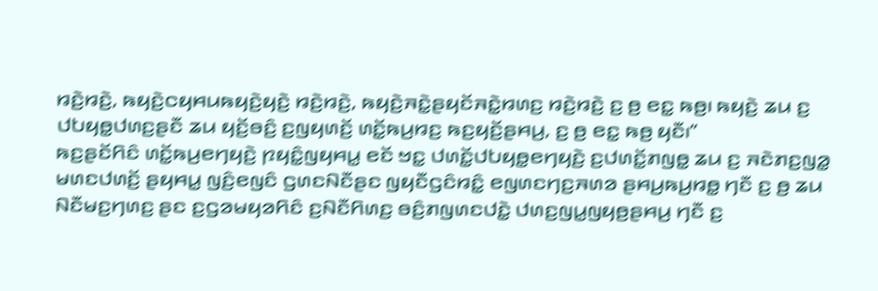ꤙꤢꤧ꤬ꤙꤢꤧ꤬, ꤒꤟꤢꤧ꤬ꤍꤟꤌꤣꤒꤟꤢꤧ꤬ꤟꤢꤧ꤬ ꤙꤢꤧ꤬ꤙꤢꤧ꤬, ꤒꤟꤢꤧ꤬ꤏꤢꤧ꤭ꤔꤟꤢꤩꤏꤢꤧ꤭ꤙꤛꤢ꤬ ꤙꤢꤧ꤬ꤙꤢꤧ꤬ ꤢ꤬ ꤥ꤬ ꤕꤢ꤭ ꤒꤥ꤬꤯ ꤒꤟꤢꤧ꤬ ꤘꤣ ꤢ꤬ ꤓꤝꤟꤥ꤭ꤓꤛꤢ꤬ꤔꤢꤪ ꤘꤣ ꤟꤢꤩ꤬ꤋꤢꤨ꤬ ꤢ꤬ꤜꤟꤛꤢꤩ꤬ ꤛꤢꤩ꤭ꤒꤣ꤬ꤙꤢ꤬ ꤒꤢ꤬ꤟꤢꤩ꤬ꤔꤌꤣ꤬, ꤢ꤬ ꤥ꤬ ꤕꤢ꤭ ꤒꤥ꤬ ꤟꤢꤪ꤯”
ꤒꤢ꤬ꤔꤢꤩꤖꤢꤨ ꤛꤢꤩ꤭ꤒꤣ꤬ꤕꤚꤟꤢꤧ꤬ ꤐꤟꤢꤨ꤭ꤜꤟꤌꤣ꤭ ꤕꤢꤩ ꤠꤢ꤭ ꤓꤛꤢꤩ꤭ꤓꤝꤟꤥ꤭ꤕꤚꤟꤢꤧ꤬ ꤢ꤬ꤓꤛꤢꤩ꤭ꤊꤜꤥ꤭ ꤘꤣ ꤢ꤬ ꤏꤢꤧꤊꤢ꤬ꤜꤤ꤭ ꤗꤛꤢꤓꤛꤢꤩ꤬ ꤔꤟꤌꤣ꤭ ꤜꤢꤨ꤬ꤕꤜꤢꤨ ꤞꤛꤢꤡꤢꤪꤔꤢ ꤜꤟꤢꤪꤞꤢꤨꤙꤢꤨ꤭ ꤕꤜꤛꤢꤚꤢ꤬ꤏꤛꤤ ꤔꤌꤣ꤬ꤒꤣ꤬ꤙꤥ꤭ ꤚꤢꤪ ꤢ꤬ ꤥ꤬ ꤘꤣ ꤡꤢꤪꤗꤢ꤬ꤚꤛꤢ꤬ ꤔꤢ ꤢ꤬ꤞꤤꤗꤟꤤꤖꤢꤨ ꤢ꤬ꤡꤢꤪꤖꤛꤢ꤬ ꤋꤢꤨ꤬ꤊꤜꤛꤢꤓꤢꤧ꤭ ꤓꤛꤢ꤬ꤜꤣ꤭ꤜꤟꤥ꤬ꤔꤌꤣ꤬ ꤚꤢꤪ ꤢ꤬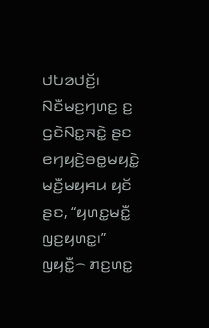ꤓꤝꤤꤓꤢꤩ꤬꤯
ꤡꤢꤪꤗꤢ꤬ꤚꤛꤢ꤬ ꤢ꤬ ꤞꤢꤧꤡꤢ꤭ꤏꤢꤧ꤭ ꤔꤢ ꤕꤚꤟꤢꤧ꤬ꤋꤥ꤭ꤗꤟꤢꤧ꤭ ꤗꤢꤪ꤬ꤗꤟꤌꤣ ꤟꤢꤩ ꤔꤢ, “ꤟꤛꤢ꤭ꤗꤢꤪ꤭ ꤜꤢ꤬ꤟꤛꤢ꤭꤯” ꤜꤟꤢꤪ꤭꤮ ꤊꤢ꤬ꤛꤢ꤭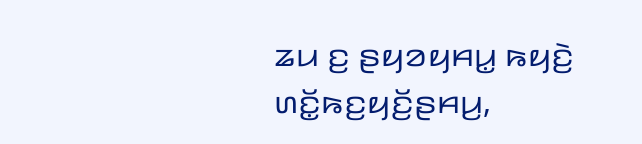ꤘꤣ ꤢ꤬ ꤔꤟꤤꤟꤌꤣ꤭ ꤒꤟꤢꤧ꤬ ꤛꤢꤩ꤭ꤒꤢ꤬ꤟꤢꤩ꤬ꤔꤌꤣ꤬,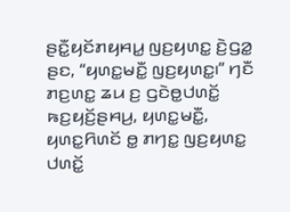ꤔꤢꤪ꤭ꤟꤢꤩꤊꤟꤌꤣ꤭ ꤜꤢ꤬ꤟꤛꤢ꤭ ꤢꤧ꤬ꤞꤤ꤭ ꤔꤢ, “ꤟꤛꤢ꤭ꤗꤢꤪ꤭ ꤜꤢ꤬ꤟꤛꤢ꤭꤯” ꤚꤢꤪ ꤊꤢ꤬ꤛꤢ꤭ ꤘꤣ ꤢ꤬ ꤞꤢꤧꤥ꤭ꤓꤛꤢꤩ꤭ ꤒꤢ꤬ꤟꤢꤩ꤬ꤔꤌꤣ꤬, ꤟꤛꤢ꤭ꤗꤢꤪ꤭, ꤟꤛꤢ꤭ꤖꤛꤢꤩ ꤥ꤭ ꤊꤚꤢ꤭ ꤜꤢ꤬ꤟꤛꤢ꤭ ꤓꤛꤢꤩ꤭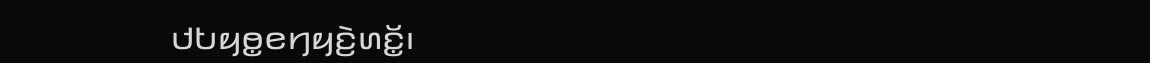ꤓꤝꤟꤥ꤭ꤕꤚꤟꤢꤧ꤬ꤛꤢꤩ꤭꤯